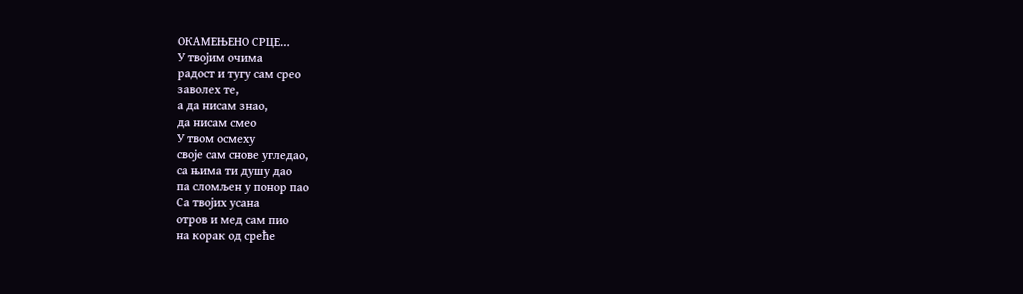ОКАМЕЊЕНО СРЦЕ…
У твојим очима
радост и тугу сам срео
заволех те,
а да нисам знао,
да нисам смео
У твом осмеху
своје сам снове угледао,
са њима ти душу дао
па сломљен у понор пао
Са твојих усана
отров и мед сам пио
на корак од среће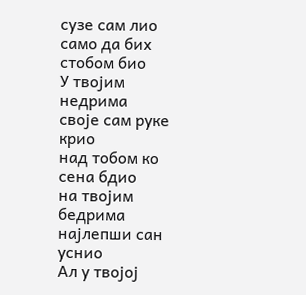сузе сам лио
само да бих стобом био
У твојим недрима
своје сам руке крио
над тобом ко сена бдио
на твојим бедрима
најлепши сан уснио
Ал у твојој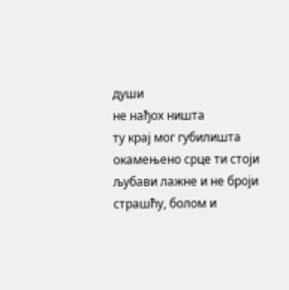души
не нађох ништа
ту крај мог губилишта
окамењено срце ти стоји
љубави лажне и не броји
страшћу, болом и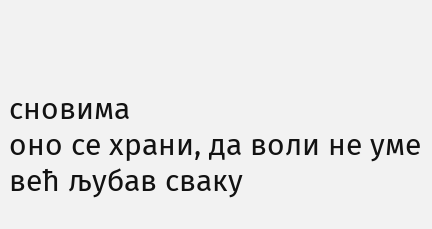сновима
оно се храни, да воли не уме
већ љубав сваку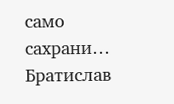само сахрани…
Братислав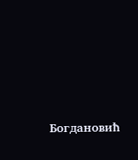Богдановић